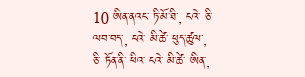10 ཨིན་ནའང་ ཏི་མོ་ཐི་, ངའེ་ ཅི་ ལབ་བད་, ངའེ་ མི་ཚེ་ ཕུད་ཚུལ་, ཅི་ ཏོན་ནི་ ཕིའ་ ངའེ་ མི་ཚེ་ ཨིན་,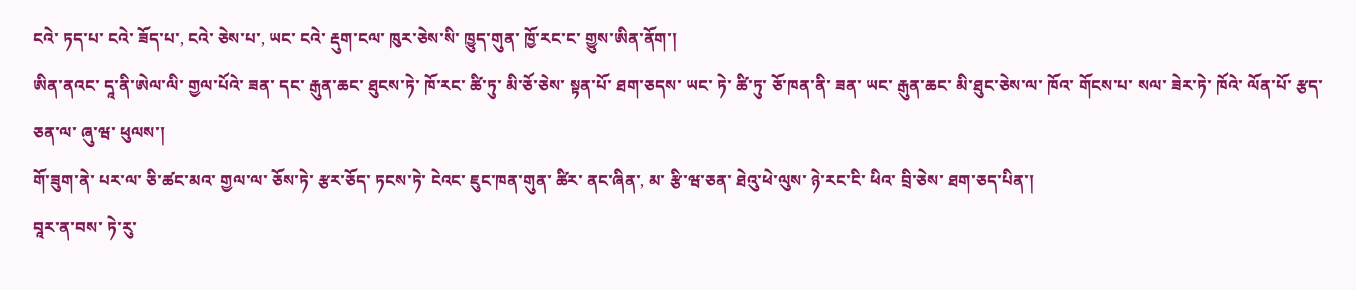ངའེ་ ཏད་པ་ ངའེ་ ཟོད་པ་, ངའེ་ ཅེས་པ་, ཡང་ ངའེ་ རྡུག་ངལ་ ཁུར་ཅེས་སི་ ཁྱུད་གུན་ ཁྱོ་རང་ང་ གྱུས་ཨིན་ནོག་།
ཨིན་ནའང་ དཱ་ནི་ཨེལ་ལི་ གྱལ་པོའེ་ ཟན་ དང་ རྒུན་ཆང་ ཐུངས་ཏེ་ ཁོ་རང་ ཚི་ཏུ་ མི་ཅོ་ཅེས་ སྟན་པོ་ ཐག་ཅདས་ ཡང་ ཏེ་ ཚི་ཏུ་ ཅོ་ཁན་ནི་ ཟན་ ཡང་ རྒུན་ཆང་ མི་ཐུང་ཅེས་ལ་ ཁོའ་ གོངས་པ་ སལ་ ཟེར་ཏེ་ ཁོའེ་ ལོན་པོ་ རྩད་ཅན་ལ་ ཞུ་ཝ་ ཕུལས་།
གོ་ཟུག་ནེ་ པར་ལ་ ཅི་ཚང་མའ་ གྱལ་ལ་ ཅོས་ཏེ་ རྩར་ཅོད་ ཏངས་ཏེ་ ངེའང་ ཇུང་ཁན་གུན་ ཚིར་ ནང་ཞིན་, མ་ རྩི་ཝ་ཅན་ ཐེའུ་ཕེ་ལུས་ ཉེ་རང་ངི་ ཕིའ་ བྲི་ཅེས་ ཐག་ཅད་པིན་།
བཱར་ན་བས་ ཏེ་རུ་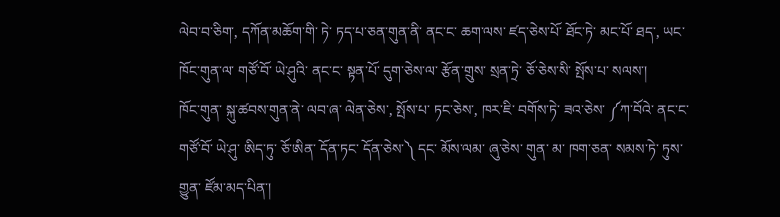ལེབ་བ་ཅིག་, དཀོན་མཆོག་གི་ ཏེ་ ཏད་པ་ཅན་གུན་ནི་ ནང་ང་ ཆག་ལས་ ཛད་ཅེས་པོ་ ཐོང་ཏེ་ མང་པོ་ ཐད་, ཡང་ ཁོང་གུན་ལ་ གཙོ་བོ་ ཡེ་ཤུའི་ ནང་ང་ སྟན་པོ་ དུག་ཅེས་ལ་ རྩོན་གྲུས་ སྲན་ཏྲེ་ ཅོ་ཅེས་སི་ སྤོས་པ་ སལས་།
ཁོང་གུན་ སྐུ་ཚབས་གུན་ནེ་ ལབ་ཞ་ ལེན་ཅེས་, སྤོས་པ་ ཏང་ཅེས་, ཁར་ཇི་ བགོས་ཏེ་ ཟའ་ཅེས་ ༼ཀ་བོའེ་ ནང་ང་ གཙོ་བོ་ ཡེ་ཤུ་ ཨིད་ཏུ་ ཅོ་ཨིན་ དོན་ཏང་ དོན་ཅེས་༽ དང་ མོས་ལམ་ ཞུ་ཅེས་ གུན་ མ་ ཁག་ཅན་ སམས་ཏེ་ ཏུས་གྱུན་ ཛོམ་མད་པིན་།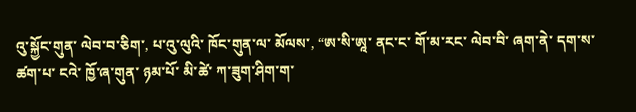འུ་སྐྱོང་གུན་ ལེབ་བ་ཅིག་, པ་འུ་ལུའི་ ཁོང་གུན་ལ་ མོལས་, “ཨ་སི་ཨཱ་ ནང་ང་ གོ་མ་རང་ ལེབ་བི་ ཞག་ནེ་ དག་ས་ ཚག་པ་ ངའེ་ ཁྱོ་ཞ་གུན་ ཉམ་པོ་ མི་ཚེ་ ཀ་ཟུག་ཤིག་ག་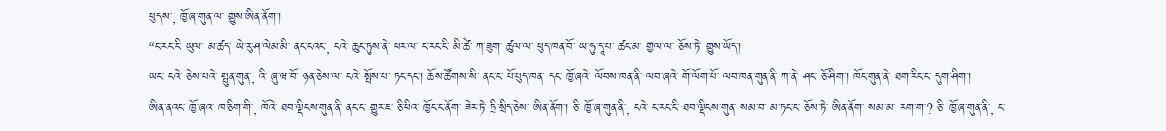ཕུདས་, ཁྱོ་ཞ་གུན་ལ་ གྱུས་ཨིན་ནོག་།
“ང་རང་ངི་ ཡུལ་ མ་ཚད་ ཡེ་རུ་ཤ་ལེམ་མི་ ནང་ངའང་, ངའེ་ ཆུང་ཏུས་ནེ་ ཕར་ལ་ ང་རང་ངི་ མི་ཚེ་ ཀ་ཟུག་ ཚུལ་ལ་ ཕུད་ཁན་བོ་ ཡ་ཧུ་དཱ་པ་ ཚང་མ་ གྱལ་ལ་ ཅོས་ཏེ་ གྱུས་ཡོད་།
ཡང་ ངའེ་ ཅེས་པའེ་ སྤུན་གུན་, འི་ ཞུ་ཝ་བོ་ ཉན་ཅེས་ལ་ ངའེ་ སྤོས་པ་ ཏང་དང་། ཆོས་ཚོགས་སི་ ནང་ང་ པོ་པུད་ཁན་ དང་ ཁྱོ་ཞའེ་ ལོབས་ཁན་ནི་ ལབ་ཞའེ་ གོ་ལོག་པོ་ ལབ་ཁན་གུན་ནི་ ཀ་ནེ་ ཤང་ ཅོ་ཤིག་། ཁོང་གུན་ནེ་ ཐག་རིང་ང་ དུག་ཤིག་།
ཨིན་ནའང་ ཁྱོ་ཞའ་ ཁ་ཅིག་གི་, ཁོའེ་ ཐབ་ལྡིངས་གུན་ནི་ ནང་ང་ གྱུར་ཇ་ ཅི་ཕིའ་ ཁྱོང་ང་ནོག་ ཟེར་ཏེ་ ཏྲི་སྲིད་ཅེས་ ཨིན་ནོག་། ཅི་ ཁྱོ་ཞ་གུན་ནི་, ངའེ་ ང་རང་ངི་ ཐབ་ལྡིངས་གུན་ སམ་བ་ མ་ཏང་ང་ ཅོས་ཏེ་ ཨིན་ནོག་ སམ་མ་ རག་ག་? ཅི་ ཁྱོ་ཞ་གུན་ནི་, ང་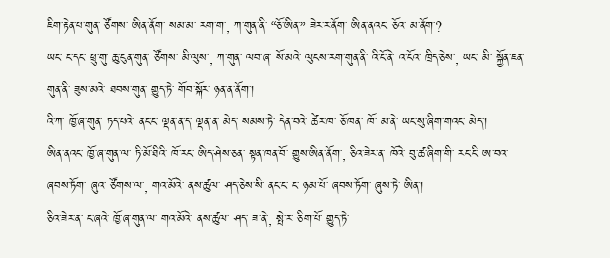ཇིག་རྟེན་པ་གུན་ ཙོགས་ ཨིན་ནོག་ སམ་མ་ རག་ག་, ཀ་གུན་ནི་ “ཅོ་ཨིན་” ཟེར་ར་ནོག་ ཨིན་ནའང་ ཅོའ་ མ་ནོག་?
ཡང་ ང་དང་ ཕྲུ་གུ་ ཆུ་ངུན་གུན་ ཙོགས་ མི་ལུས་, ཀ་གུན་ ལབ་ཞ་ སོ་མའེ་ ལུངས་རག་གུན་ནི་ འི་ངོ་ནེ་ འ་ངོའ་ ཁྲིད་ཅེས་, ཡང་ མི་ སྐྱོན་ཇན་གུན་ནི་ ཟུས་མའེ་ ཐབས་གུན་ གྱུད་ཏེ་ གོབ་སྐོར་ ཉན་ན་ནོག་།
འི་ཀ་ ཁྱོ་ཞ་གུན་ ཏད་པའེ་ ནང་ང་ ལྡན་ན་ད་ ལྡན་ན་ མེད་ སམས་ཏེ་ དེན་བའེ་ ཚེར་ཁ་ ཅོ་ཁན་ ཁོ་ མ་ནེ་ ཡང་སུ་ཞིག་གའང་ མེད་།
ཨིན་ནའང་ ཁྱོ་ཞ་གུན་ལ་ ཏི་མོ་ཐིའི་ ཁོ་རང་ ཨིད་ཤེས་ཅན་ སྟན་ཁན་བོ་ གྱུས་ཨིན་ནོག་, ཅིའ་ཟེར་ན་ ཁོའེ་ བུ་ཚ་ཞིག་གི་ རང་ངི་ ཨ་བའ་ ཞབས་ཏོག་ ཞུའ་ ཙོགས་ལ་, གའ་མོའེ་ ནས་ཚུལ་ ཤད་ཅེས་སི་ ནང་ང་ ང་ ཉམ་པོ་ ཞབས་ཏོག་ ཞུས་ཏེ་ ཨིན་།
ཅིའ་ཟེར་ན་ ང་ཞའེ་ ཁྱོ་ཞ་གུན་ལ་ གའ་མོའེ་ ནས་ཚུལ་ ཤད་ ཟ་ནེ་, སྤེ་ར་ ཅིག་པོ་ གྱུད་ཏེ་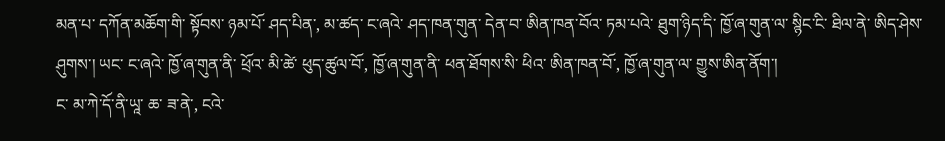མན་པ་ དཀོན་མཆོག་གི་ སྟོབས་ ཉམ་པོ་ ཤད་པིན་, མ་ཚད་ ང་ཞའེ་ ཤད་ཁན་གུན་ དེན་བ་ ཨིན་ཁན་བོའ་ ཏམ་པའེ་ ཐུག་ཉིད་དི་ ཁྱོ་ཞ་གུན་ལ་ སྙིང་ངི་ ཐིལ་ནེ་ ཨིད་ཤེས་ཤུགས་། ཡང་ ང་ཞའེ་ ཁྱོ་ཞ་གུན་ནི་ ཕྲོའ་ མི་ཚེ་ ཕུད་ཚུལ་བོ་, ཁྱོ་ཞ་གུན་ནི་ ཕན་ཐོགས་སི་ ཕིའ་ ཨིན་ཁན་བོ་, ཁྱོ་ཞ་གུན་ལ་ གྱུས་ཨིན་ནོག་།
ང་ མ་ཀེ་དོ་ནི་ཡཱ་ ཆ་ ཟ་ནེ་, ངའེ་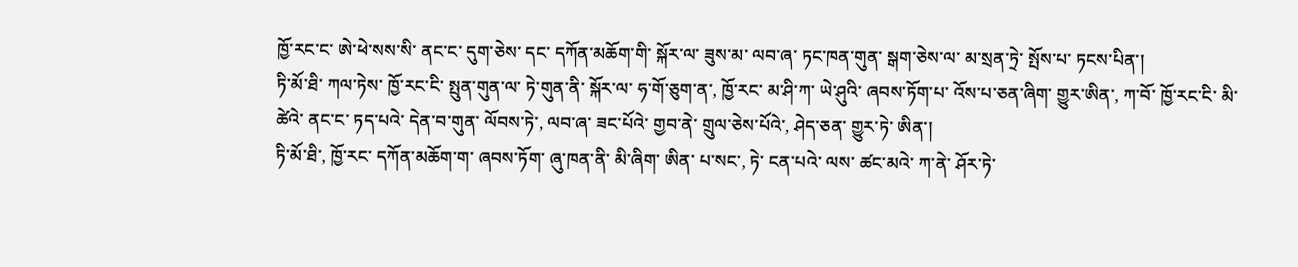ཁྱོ་རང་ང་ ཨེ་ཕེ་སས་སི་ ནང་ང་ དུག་ཅེས་ དང་ དཀོན་མཆོག་གི་ སྐོར་ལ་ ཟུས་མ་ ལབ་ཞ་ ཏང་ཁན་གུན་ སྒག་ཅེས་ལ་ མ་སྲན་ཏྲེ་ སྤོས་པ་ ཏངས་པིན་།
ཏི་མོ་ཐི་ ཀལ་ཏེས་ ཁྱོ་རང་ངི་ སྤུན་གུན་ལ་ ཏེ་གུན་ནི་ སྐོར་ལ་ ཧ་གོ་ཅུག་ན་, ཁྱོ་རང་ མ་ཤི་ཀ་ ཡེ་ཤུའི་ ཞབས་ཏོག་པ་ འོས་པ་ཅན་ཞིག་ གྱུར་ཨིན་, ཀ་བོ་ ཁྱོ་རང་ངི་ མི་ཚེའེ་ ནང་ང་ ཏད་པའེ་ དེན་བ་གུན་ ལོབས་ཏེ་, ལབ་ཞ་ ཟང་པོའེ་ གྱབ་ནེ་ གྲུལ་ཅེས་པོའེ་, ཤེད་ཅན་ གྱུར་ཏེ་ ཨིན་།
ཏི་མོ་ཐི་, ཁྱོ་རང་ དཀོན་མཆོག་ག་ ཞབས་ཏོག་ ཞུ་ཁན་ནི་ མི་ཞིག་ ཨིན་ པ་སང་, ཏེ་ ངན་པའེ་ ལས་ ཚང་མའེ་ ཀ་ནེ་ ཤོར་ཏེ་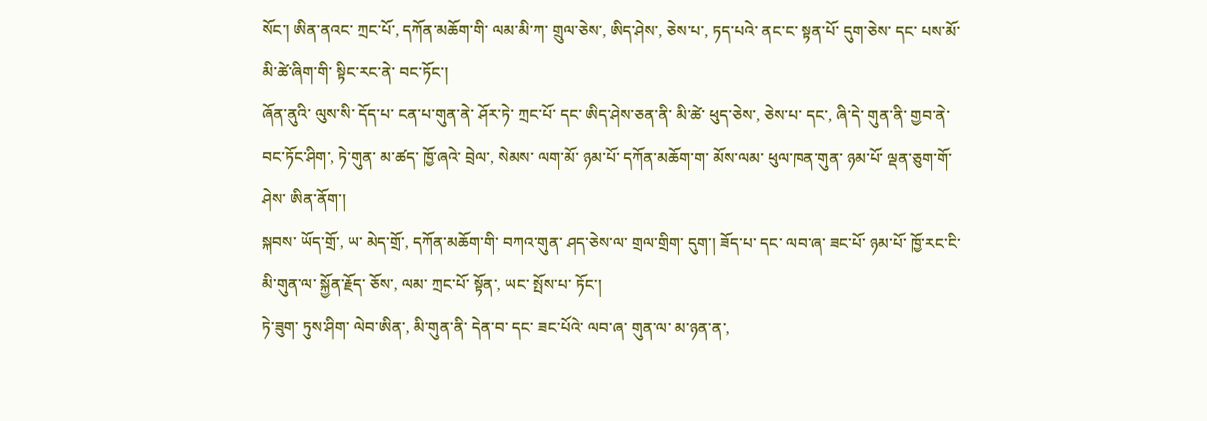སོང་། ཨིན་ནའང་ ཀྲང་པོ་, དཀོན་མཆོག་གི་ ལམ་མི་ཀ་ གྲུལ་ཅེས་, ཨིད་ཤེས་, ཅེས་པ་, ཏད་པའེ་ ནང་ང་ སྟན་པོ་ དུག་ཅེས་ དང་ པས་མོ་ མི་ཚེ་ཞིག་གི་ སྟིང་རང་ནེ་ བང་ཏོང་།
ཞོན་ནུའི་ ལུས་སི་ དོད་པ་ ངན་པ་གུན་ནེ་ ཤོར་ཏེ་ ཀྲང་པོ་ དང་ ཨིད་ཤེས་ཅན་ནི་ མི་ཚེ་ ཕུད་ཅེས་, ཅེས་པ་ དང་, ཞི་དེ་ གུན་ནི་ གྱབ་ནེ་ བང་ཏོང་ཤིག་, ཏེ་གུན་ མ་ཚད་ ཁྱོ་ཞའེ་ བྲེལ་, སེམས་ ལག་མོ་ ཉམ་པོ་ དཀོན་མཆོག་ག་ མོས་ལམ་ ཕུལ་ཁན་གུན་ ཉམ་པོ་ ལྡན་ཅུག་གོ་ཤེས་ ཨིན་ནོག་།
སྐབས་ ཡོད་གྲོ་, ཡ་ མེད་གྲོ་, དཀོན་མཆོག་གི་ བཀའ་གུན་ ཤད་ཅེས་ལ་ གྲལ་གྲིག་ དུག་། ཟོད་པ་ དང་ ལབ་ཞ་ ཟང་པོ་ ཉམ་པོ་ ཁྱོ་རང་ངི་ མི་གུན་ལ་ སྐྱོན་རྗོད་ ཅོས་, ལམ་ ཀྲང་པོ་ སྟོན་, ཡང་ སྤོས་པ་ ཏོང་།
ཏེ་ཟུག་ ཏུས་ཤིག་ ལེབ་ཨིན་, མི་གུན་ནི་ དེན་བ་ དང་ ཟང་པོའེ་ ལབ་ཞ་ གུན་ལ་ མ་ཉན་ན་,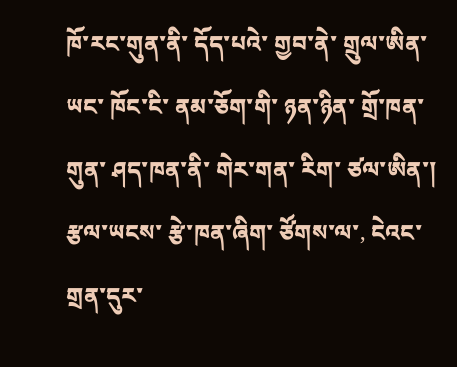ཁོ་རང་གུན་ནི་ དོད་པའེ་ གྱབ་ནེ་ གྲུལ་ཨིན་ ཡང་ ཁོང་ངི་ ནམ་ཅོག་གི་ ཉན་ཉིན་ གྲོ་ཁན་གུན་ ཤད་ཁན་ནི་ གེར་གན་ རིག་ ཙལ་ཨིན་།
རྩལ་ཡངས་ རྩེ་ཁན་ཞིག་ ཙོགས་ལ་, ངེའང་ གྲན་དུར་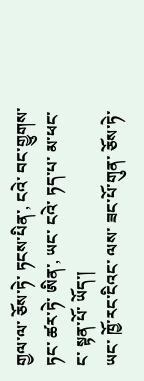གྱལ་ལ་ ཅོས་ཏེ་ ཏངས་པིན་, ངའེ་ བང་གྱུགས་ ཏང་ ཚར་ཏེ་ ཨིན་, ཡང་ ངའེ་ ཏད་པ་ མ་ཕང་ང་ སྟན་པོ་ ཡོད་།
ཡང་ ཁྱོ་རང་ངིའང་ ལས་ ཟང་པོ་གུན་ ཅོས་ཏེ་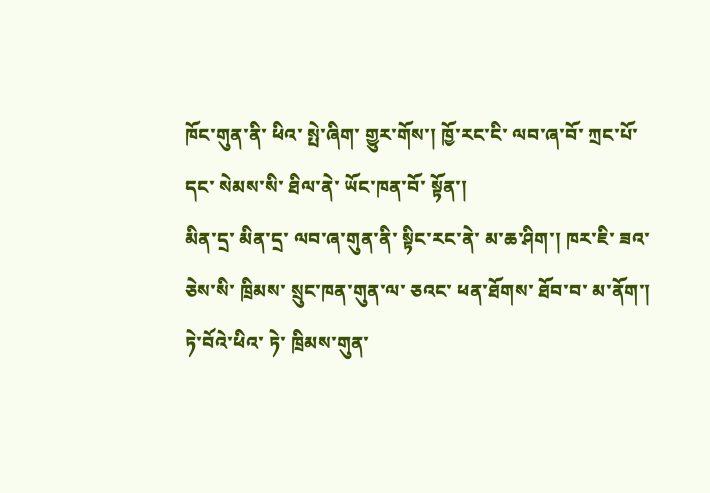ཁོང་གུན་ནི་ ཕིའ་ སྤེ་ཞིག་ གྱུར་གོས་། ཁྱོ་རང་ངི་ ལབ་ཞ་བོ་ ཀྲང་པོ་ དང་ སེམས་སི་ ཐིལ་ནེ་ ཡོང་ཁན་བོ་ སྟོན་།
མིན་དྲ་ མིན་དྲ་ ལབ་ཞ་གུན་ནི་ སྟིང་རང་ནེ་ མ་ཆ་ཤིག་། ཁར་ཇི་ ཟའ་ཅེས་སི་ ཁྲིམས་ སྲུང་ཁན་གུན་ལ་ ཅའང་ ཕན་ཐོགས་ ཐོབ་བ་ མ་ནོག་། ཏེ་བོའེ་ཕིའ་ ཏེ་ ཁྲིམས་གུན་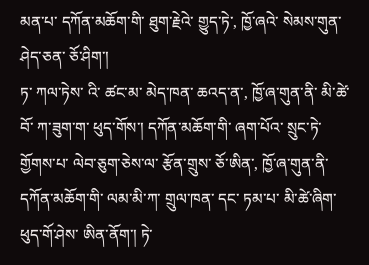མན་པ་ དཀོན་མཆོག་གི་ ཐུག་རྗེའེ་ གྱུད་ཏེ་, ཁྱོ་ཞའེ་ སེམས་གུན་ ཤེད་ཅན་ ཅོ་ཤིག་།
ཏ་ ཀལ་ཏེས་ འི་ ཚང་མ་ མེད་ཁན་ ཆའད་ན་, ཁྱོ་ཞ་གུན་ནི་ མི་ཚེ་བོ་ ཀ་ཟུག་ག་ ཕུད་གོས་། དཀོན་མཆོག་གི་ ཞག་པོའ་ སྲུང་ཏེ་ གྱོགས་པ་ ལེབ་ཅུག་ཅེས་ལ་ རྩོན་གྲུས་ ཅོ་ཨིན་, ཁྱོ་ཞ་གུན་ནི་ དཀོན་མཆོག་གི་ ལམ་མི་ཀ་ གྲུལ་ཁན་ དང་ ཏམ་པ་ མི་ཚེ་ཞིག་ ཕུད་གོ་ཤེས་ ཨིན་ནོག་། ཏེ་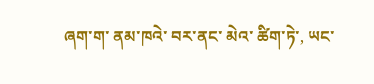ཞག་ག་ ནམ་ཁའེ་ བར་ནང་ མེའ་ ཚིག་ཏེ་, ཡང་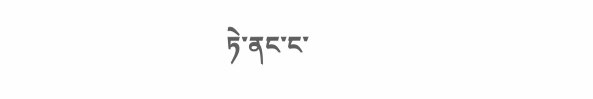ཏེ་ནང་ང་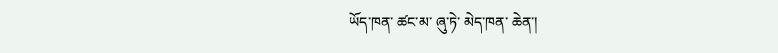ཡོད་ཁན་ ཚང་མ་ ཞུ་ཏེ་ མེད་ཁན་ ཆེན་།